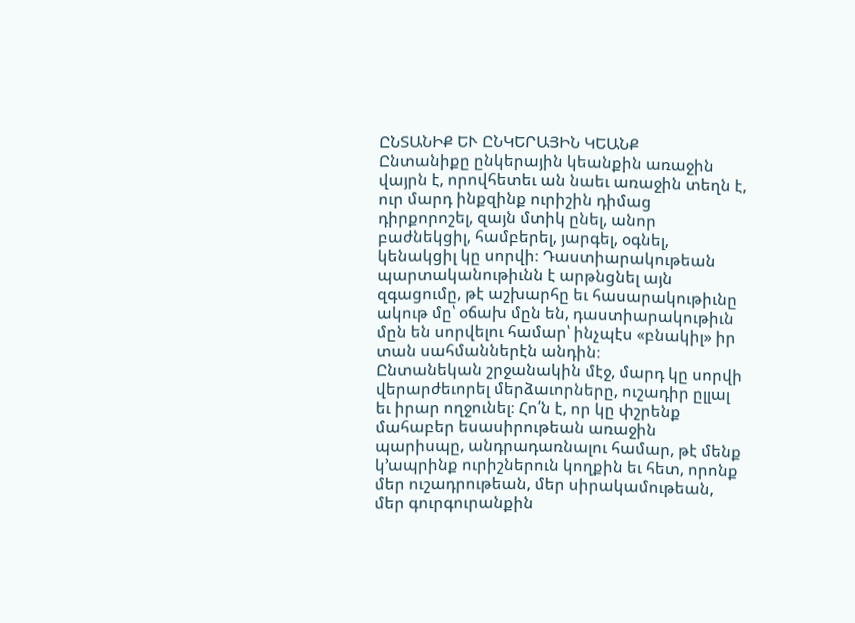ԸՆՏԱՆԻՔ ԵՒ ԸՆԿԵՐԱՅԻՆ ԿԵԱՆՔ
Ընտանիքը ընկերային կեանքին առաջին վայրն է, որովհետեւ ան նաեւ առաջին տեղն է, ուր մարդ ինքզինք ուրիշին դիմաց դիրքորոշել, զայն մտիկ ընել, անոր բաժնեկցիլ, համբերել, յարգել, օգնել, կենակցիլ կը սորվի։ Դաստիարակութեան պարտականութիւնն է արթնցնել այն զգացումը, թէ աշխարհը եւ հասարակութիւնը ակութ մը՝ օճախ մըն են, դաստիարակութիւն մըն են սորվելու համար՝ ինչպէս «բնակիլ» իր տան սահմաններէն անդին։
Ընտանեկան շրջանակին մէջ, մարդ կը սորվի վերարժեւորել մերձաւորները, ուշադիր ըլլալ եւ իրար ողջունել։ Հո՛ն է, որ կը փշրենք մահաբեր եսասիրութեան առաջին պարիսպը, անդրադառնալու համար, թէ մենք կ՚ապրինք ուրիշներուն կողքին եւ հետ, որոնք մեր ուշադրութեան, մեր սիրակամութեան, մեր գուրգուրանքին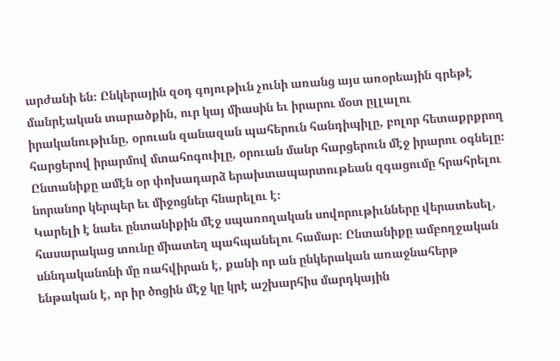արժանի են։ Ընկերային զօդ գոյութիւն չունի առանց այս առօրեային գրեթէ մանրէական տարածքին, ուր կայ միասին եւ իրարու մօտ ըլլալու իրականութիւնը, օրուան զանազան պահերուն հանդիպիլը, բոլոր հետաքրքրող հարցերով իրարմով մտահոգուիլը, օրուան մանր հարցերուն մէջ իրարու օգնելը։
Ընտանիքը ամէն օր փոխադարձ երախտապարտութեան զգացումը հրահրելու նորանոր կերպեր եւ միջոցներ հնարելու է։
Կարելի է նաեւ ընտանիքին մէջ սպառողական սովորութիւնները վերատեսել, հասարակաց տունը միատեղ պահպանելու համար։ Ընտանիքը ամբողջական սննդականոնի մը ռահվիրան է, քանի որ ան ընկերական առաջնահերթ ենթական է, որ իր ծոցին մէջ կը կրէ աշխարհիս մարդկային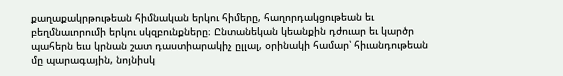քաղաքակրթութեան հիմնական երկու հիմերը, հաղորդակցութեան եւ բեղմնաւորումի երկու սկզբունքները։ Ընտանեկան կեանքին դժուար եւ կարծր պահերն եւս կրնան շատ դաստիարակիչ ըլլալ, օրինակի համար՝ հիւանդութեան մը պարագային, նոյնիսկ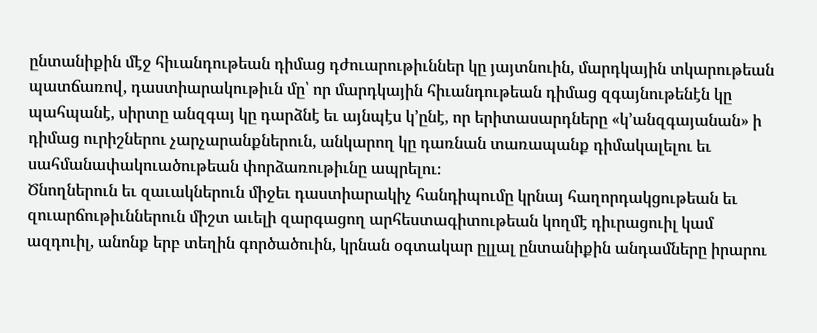ընտանիքին մէջ հիւանդութեան դիմաց դժուարութիւններ կը յայտնուին, մարդկային տկարութեան պատճառով, դաստիարակութիւն մը՝ որ մարդկային հիւանդութեան դիմաց զգայնութենէն կը պահպանէ, սիրտը անզգայ կը դարձնէ եւ այնպէս կ՚ընէ, որ երիտասարդները «կ՚անզգայանան» ի դիմաց ուրիշներու չարչարանքներուն, անկարող կը դառնան տառապանք դիմակալելու եւ սահմանափակուածութեան փորձառութիւնը ապրելու։
Ծնողներուն եւ զաւակներուն միջեւ դաստիարակիչ հանդիպումը կրնայ հաղորդակցութեան եւ զուարճութիւններուն միշտ աւելի զարգացող արհեստագիտութեան կողմէ դիւրացուիլ կամ ազդուիլ, անոնք երբ տեղին գործածուին, կրնան օգտակար ըլլալ ընտանիքին անդամները իրարու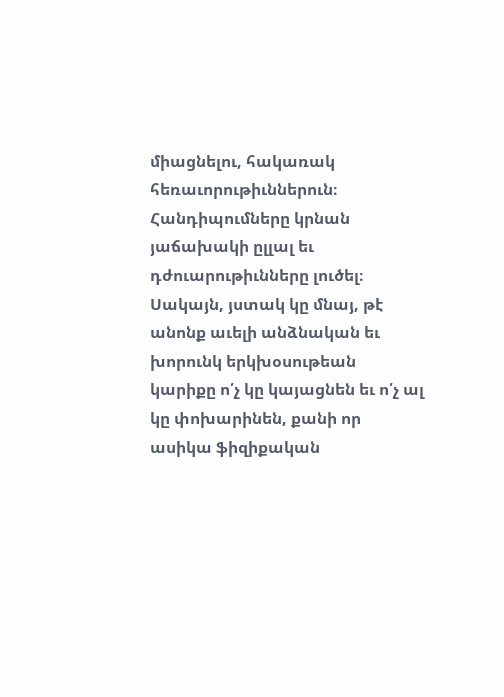միացնելու, հակառակ հեռաւորութիւններուն։ Հանդիպումները կրնան յաճախակի ըլլալ եւ դժուարութիւնները լուծել։ Սակայն, յստակ կը մնայ, թէ անոնք աւելի անձնական եւ խորունկ երկխօսութեան կարիքը ո՛չ կը կայացնեն եւ ո՛չ ալ կը փոխարինեն, քանի որ ասիկա ֆիզիքական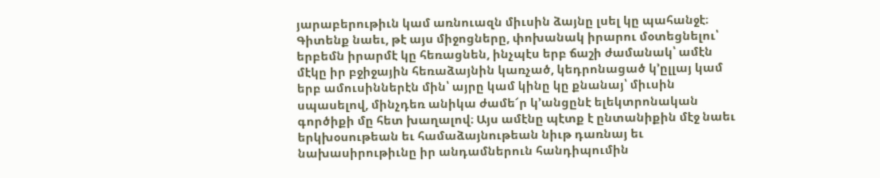յարաբերութիւն կամ առնուազն միւսին ձայնը լսել կը պահանջէ։
Գիտենք նաեւ, թէ այս միջոցները, փոխանակ իրարու մօտեցնելու՝ երբեմն իրարմէ կը հեռացնեն, ինչպէս երբ ճաշի ժամանակ՝ ամէն մէկը իր բջիջային հեռաձայնին կառչած, կեդրոնացած կ՚ըլլայ կամ երբ ամուսիններէն մին՝ այրը կամ կինը կը քնանայ՝ միւսին սպասելով, մինչդեռ անիկա ժամե՜ր կ՚անցընէ ելեկտրոնական գործիքի մը հետ խաղալով։ Այս ամէնը պէտք է ընտանիքին մէջ նաեւ երկխօսութեան եւ համաձայնութեան նիւթ դառնայ եւ նախասիրութիւնը իր անդամներուն հանդիպումին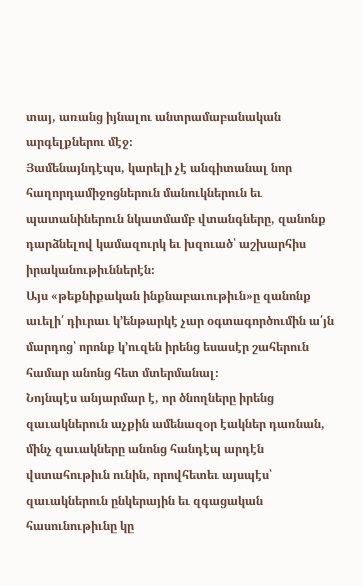տայ, առանց իյնալու անտրամաբանական արգելքներու մէջ։
Յամենայնդէպս, կարելի չէ անգիտանալ նոր հաղորդամիջոցներուն մանուկներուն եւ պատանիներուն նկատմամբ վտանգները, զանոնք դարձնելով կամազուրկ եւ խզուած՝ աշխարհիս իրականութիւններէն։
Այս «թեքնիքական ինքնաբաւութիւն»ը զանոնք աւելի՛ դիւրաւ կ՚ենթարկէ չար օգտագործումին ա՛յն մարդոց՝ որոնք կ՚ուզեն իրենց եսասէր շահերուն համար անոնց հետ մտերմանալ։
Նոյնպէս անյարմար է, որ ծնողները իրենց զաւակներուն աչքին ամենազօր էակներ դառնան, մինչ զաւակները անոնց հանդէպ արդէն վստահութիւն ունին, որովհետեւ այսպէս՝ զաւակներուն ընկերային եւ զգացական հասունութիւնը կը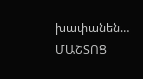խափանեն…
ՄԱՇՏՈՑ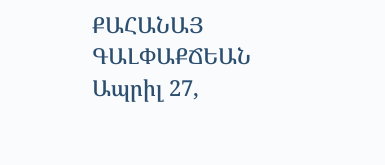ՔԱՀԱՆԱՅ ԳԱԼՓԱՔՃԵԱՆ
Ապրիլ 27,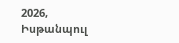2026, Իսթանպուլ